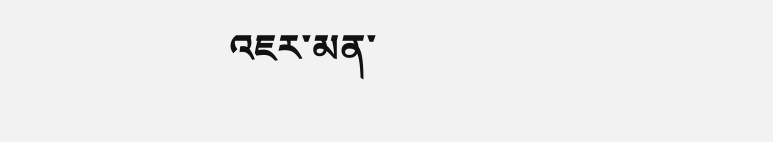འཇར་མན་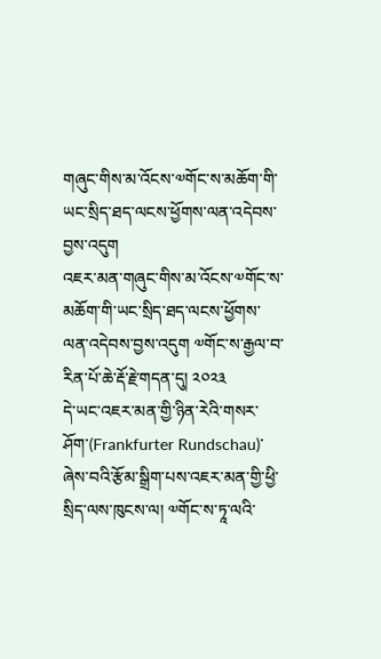གཞུང་གིས་མ་འོངས་༧གོང་ས་མཆོག་གི་ཡང་སྲིད་ཐད་ལངས་ཕྱོགས་ལན་འདེབས་བྱས་འདུག
འཇར་མན་གཞུང་གིས་མ་འོངས་༧གོང་ས་མཆོག་གི་ཡང་སྲིད་ཐད་ལངས་ཕྱོགས་ལན་འདེབས་བྱས་འདུག ༧གོང་ས་རྒྱལ་བ་རིན་པོ་ཆེ་རྡོ་རྗེ་གདན་དུ། ༢༠༢༣
དེ་ཡང་འཇར་མན་གྱི་ཉིན་རེའི་གསར་ཤོག་(Frankfurter Rundschau)་ཞེས་བའི་རྩོམ་སྒྲིག་པས་འཇར་མན་གྱི་ཕྱི་སྲིད་ལས་ཁུངས་ལ། ༧གོང་ས་ཏཱ་ལའི་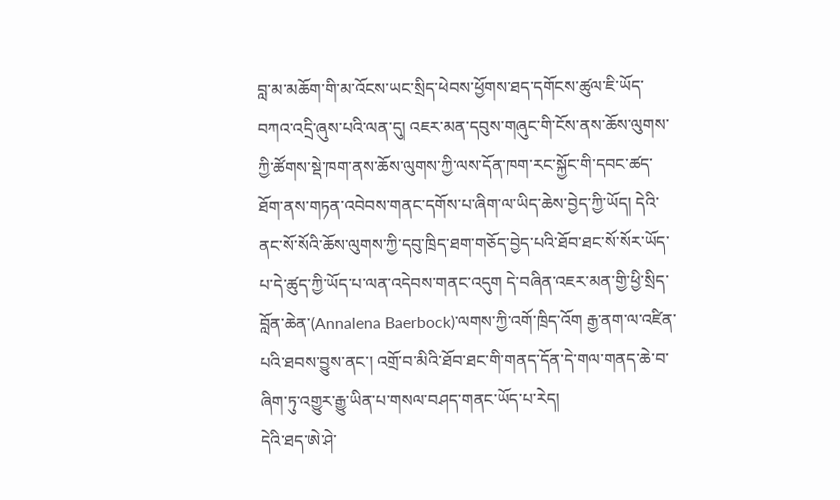བླ་མ་མཆོག་གི་མ་འོངས་ཡང་སྲིད་ཕེབས་ཕྱོགས་ཐད་དགོངས་ཚུལ་ཇི་ཡོད་བཀའ་འདྲི་ཞུས་པའི་ལན་དུ། འཇར་མན་དབུས་གཞུང་གི་ངོས་ནས་ཆོས་ལུགས་ཀྱི་ཚོགས་སྡེ་ཁག་ནས་ཆོས་ལུགས་ཀྱི་ལས་དོན་ཁག་རང་སྐྱོང་གི་དབང་ཚད་ཐོག་ནས་གཏན་འབེབས་གནང་དགོས་པ་ཞིག་ལ་ཡིད་ཆེས་བྱེད་ཀྱི་ཡོད། དེའི་ནང་སོ་སོའི་ཆོས་ལུགས་ཀྱི་དབུ་ཁྲིད་ཐག་གཅོད་བྱེད་པའི་ཐོབ་ཐང་སོ་སོར་ཡོད་པ་དེ་ཚུད་ཀྱི་ཡོད་པ་ལན་འདེབས་གནང་འདུག དེ་བཞིན་འཇར་མན་གྱི་ཕྱི་སྲིད་བློན་ཆེན་(Annalena Baerbock)་ལགས་ཀྱི་འགོ་ཁྲིད་འོག རྒྱ་ནག་ལ་འཛིན་པའི་ཐབས་བྱུས་ནང་། འགྲོ་བ་མིའི་ཐོབ་ཐང་གི་གནད་དོན་དེ་གལ་གནད་ཆེ་བ་ཞིག་ཏུ་འགྱུར་རྒྱུ་ཡིན་པ་གསལ་བཤད་གནང་ཡོད་པ་རེད།
དེའི་ཐད་ཨེ་ཤེ་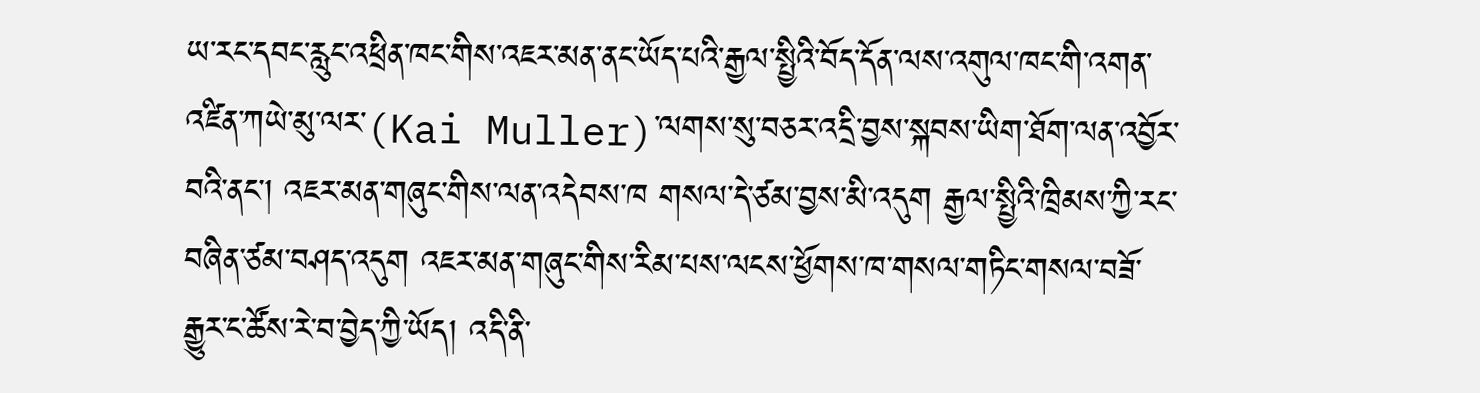ཡ་རང་དབང་རླུང་འཕྲིན་ཁང་གིས་འཇར་མན་ནང་ཡོད་པའི་རྒྱལ་སྤྱིའི་བོད་དོན་ལས་འགུལ་ཁང་གི་འགན་འཛིན་ཀཡེ་མུ་ལར་(Kai Muller)་ལགས་སུ་བཅར་འདྲི་བྱས་སྐབས་ཡིག་ཐོག་ལན་འབྱོར་བའི་ནང་། འཇར་མན་གཞུང་གིས་ལན་འདེབས་ཁ གསལ་དེ་ཙམ་བྱས་མི་འདུག རྒྱལ་སྤྱིའི་ཁྲིམས་ཀྱི་རང་བཞིན་ཙམ་བཤད་འདུག འཇར་མན་གཞུང་གིས་རིམ་པས་ལངས་ཕྱོགས་ཁ་གསལ་གཏིང་གསལ་བཟོ་རྒྱུར་ང་ཚོས་རེ་བ་བྱེད་ཀྱི་ཡོད། འདི་ནི་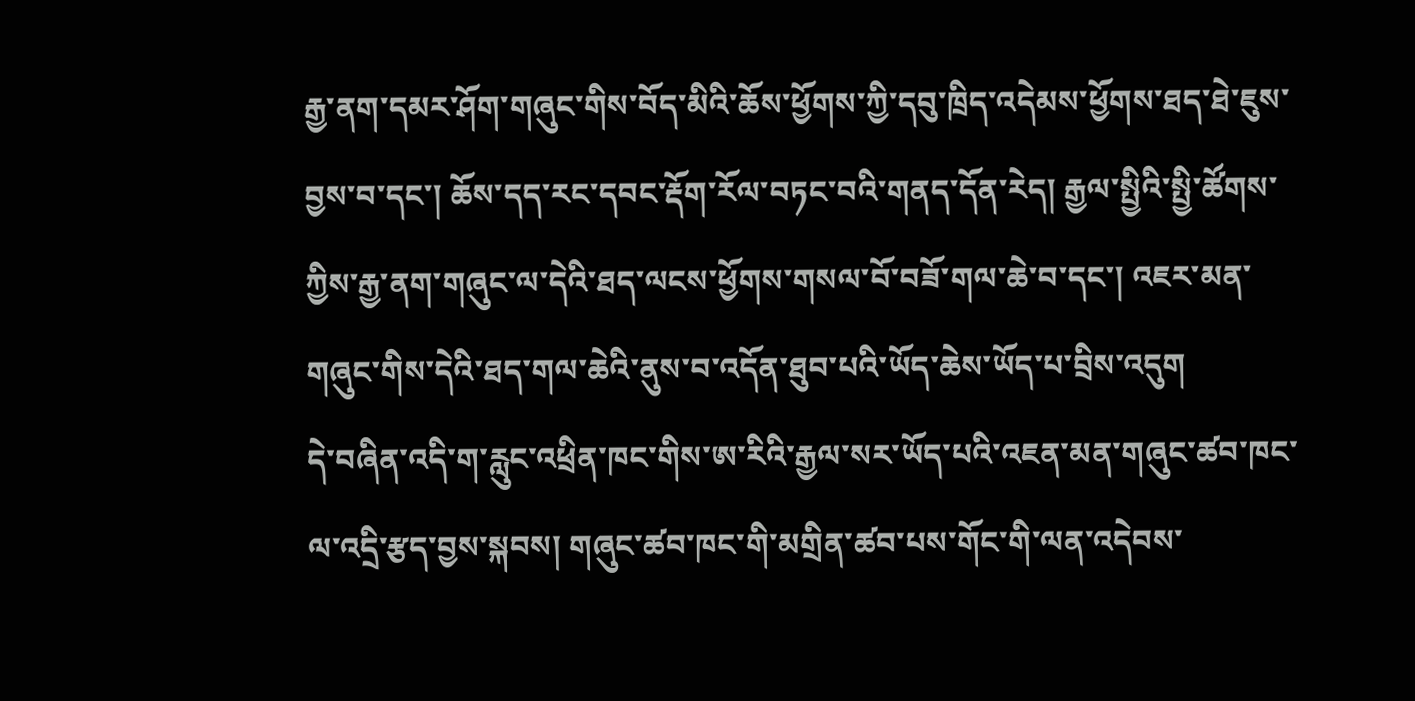རྒྱ་ནག་དམར་ཤོག་གཞུང་གིས་བོད་མིའི་ཆོས་ཕྱོགས་ཀྱི་དབུ་ཁྲིད་འདེམས་ཕྱོགས་ཐད་ཐེ་ཇུས་བྱས་བ་དང་། ཆོས་དད་རང་དབང་རྡོག་རོལ་བཏང་བའི་གནད་དོན་རེད། རྒྱལ་སྤྱིའི་སྤྱི་ཚོགས་ཀྱིས་རྒྱ་ནག་གཞུང་ལ་དེའི་ཐད་ལངས་ཕྱོགས་གསལ་བོ་བཟོ་གལ་ཆེ་བ་དང་། འཇར་མན་གཞུང་གིས་དེའི་ཐད་གལ་ཆེའི་ནུས་བ་འདོན་ཐུབ་པའི་ཡོད་ཆེས་ཡོད་པ་བྲིས་འདུག
དེ་བཞིན་འདི་ག་རླུང་འཕྲིན་ཁང་གིས་ཨ་རིའི་རྒྱལ་སར་ཡོད་པའི་འཇན་མན་གཞུང་ཚབ་ཁང་ལ་འདྲི་རྩད་བྱས་སྐབས། གཞུང་ཚབ་ཁང་གི་མགྲིན་ཚབ་པས་གོང་གི་ལན་འདེབས་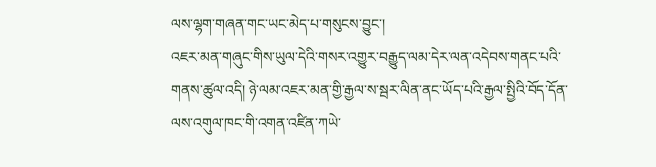ལས་ལྷག་གཞན་གང་ཡང་མེད་པ་གསུངས་བྱུང་།
འཇར་མན་གཞུང་གིས་ཡུལ་དེའི་གསར་འགྱུར་བརྒྱུད་ལམ་དེར་ལན་འདེབས་གནང་པའི་གནས་ཚུལ་འདི། ཉེ་ལམ་འཇར་མན་གྱི་རྒྱལ་ས་སྦར་ལིན་ནང་ཡོད་པའི་རྒྱལ་སྤྱིའི་བོད་དོན་ལས་འགུལ་ཁང་གི་འགན་འཛིན་ཀཡེ་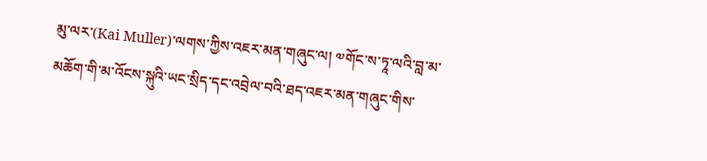མུ་ལར་(Kai Muller)་ལགས་ཀྱིས་འཇར་མན་གཞུང་ལ། ༧གོང་ས་ཏཱ་ལའི་བླ་མ་མཆོག་གི་མ་འོངས་སྐུའི་ཡང་སྲིད་དང་འབྲེལ་བའི་ཐད་འཇར་མན་གཞུང་གིས་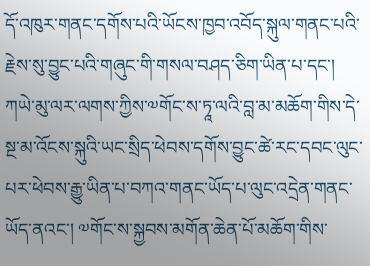དོ་འཁུར་གནང་དགོས་པའི་ཡོངས་ཁྱབ་འབོད་སྐུལ་གནང་པའི་རྗེས་སུ་བྱུང་པའི་གཞུང་གི་གསལ་བཤད་ཅིག་ཡིན་པ་དང་། ཀཡེ་མུ་ལར་ལགས་ཀྱིས་༧གོང་ས་ཏཱ་ལའི་བླ་མ་མཆོག་གིས་དེ་སྔ་མ་འོངས་སྐུའི་ཡང་སྲིད་ཕེབས་དགོས་བྱུང་ཚེ་རང་དབང་ལུང་པར་ཕེབས་རྒྱུ་ཡིན་པ་བཀའ་གནང་ཡོད་པ་ལུང་འདྲེན་གནང་ཡོད་ནའང་། ༧གོང་ས་སྐྱབས་མགོན་ཆེན་པོ་མཆོག་གིས་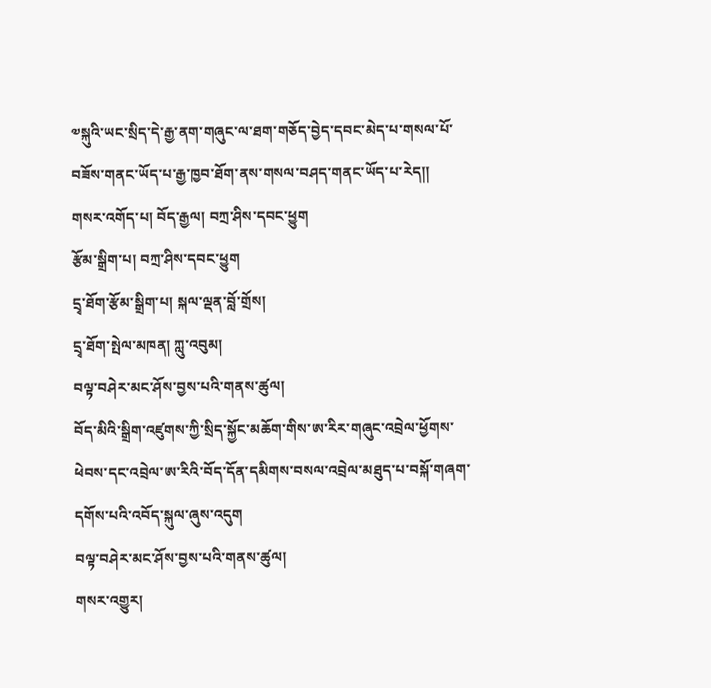༧སྐུའི་ཡང་སྲིད་དེ་རྒྱ་ནག་གཞུང་ལ་ཐག་གཅོད་བྱེད་དབང་མེད་པ་གསལ་པོ་བཟོས་གནང་ཡོད་པ་རྒྱ་ཁྱབ་ཐོག་ནས་གསལ་བཤད་གནང་ཡོད་པ་རེད།།
གསར་འགོད་པ། བོད་རྒྱལ། བཀྲ་ཤིས་དབང་ཕྱུག
རྩོམ་སྒྲིག་པ། བཀྲ་ཤིས་དབང་ཕྱུག
དྲྭ་ཐོག་རྩོམ་སྒྲིག་པ། སྐལ་ལྡན་བློ་གྲོས།
དྲྭ་ཐོག་སྤེལ་མཁན། ཀླུ་འབུམ།
བལྟ་བཤེར་མང་ཤོས་བྱས་པའི་གནས་ཚུལ།
བོད་མིའི་སྒྲིག་འཛུགས་ཀྱི་སྲིད་སྐྱོང་མཆོག་གིས་ཨ་རིར་གཞུང་འབྲེལ་ཕྱོགས་ཕེབས་དང་འབྲེལ་ཨ་རིའི་བོད་དོན་དམིགས་བསལ་འབྲེལ་མཐུད་པ་བསྐོ་གཞག་དགོས་པའི་འབོད་སྐུལ་ཞུས་འདུག
བལྟ་བཤེར་མང་ཤོས་བྱས་པའི་གནས་ཚུལ།
གསར་འགྱུར།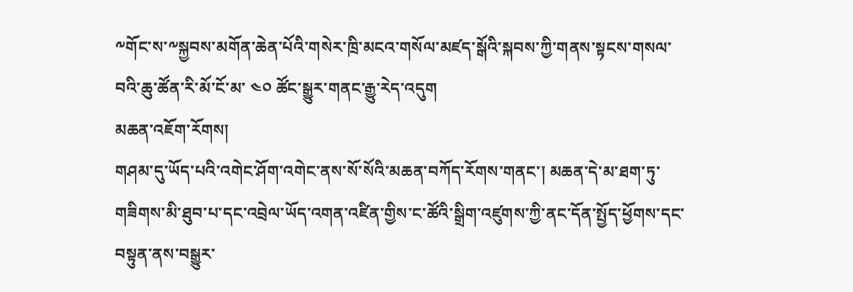༸གོང་ས་༸སྐྱབས་མགོན་ཆེན་པོའི་གསེར་ཁྲི་མངའ་གསོལ་མཛད་སྒོའི་སྐབས་ཀྱི་གནས་སྟངས་གསལ་བའི་ཆུ་ཚོན་རི་མོ་ངོ་མ་ ༤༠ ཚོང་སྒྱུར་གནང་རྒྱུ་རེད་འདུག
མཆན་འཇོག་རོགས།
གཤམ་དུ་ཡོད་པའི་འགེང་ཤོག་འགེང་ནས་སོ་སོའི་མཆན་བཀོད་རོགས་གནང་། མཆན་དེ་མ་ཐག་ཏུ་གཟིགས་མི་ཐུབ་པ་དང་འབྲེལ་ཡོད་འགན་འཛིན་གྱིས་ང་ཚོའི་སྒྲིག་འཛུགས་ཀྱི་ནང་དོན་སྤྱོད་ཕྱོགས་དང་བསྟུན་ནས་བསྒྱུར་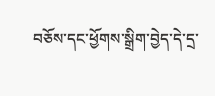བཅོས་དང་ཕྱོགས་སྒྲིག་བྱེད་དེ་དྲ་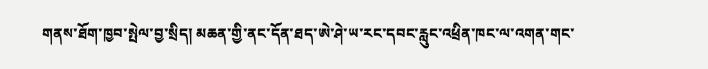གནས་ཐོག་ཁྱབ་སྤེལ་བྱ་སྲིད། མཆན་གྱི་ནང་དོན་ཐད་ཨེ་ཤེ་ཡ་རང་དབང་རླུང་འཕྲིན་ཁང་ལ་འགན་གང་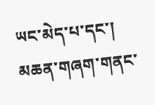ཡང་མེད་པ་དང་། མཆན་གཞག་གནང་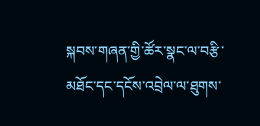སྐབས་གཞན་གྱི་ཚོར་སྣང་ལ་བརྩི་མཐོང་དང་དངོས་འབྲེལ་ལ་ཐུགས་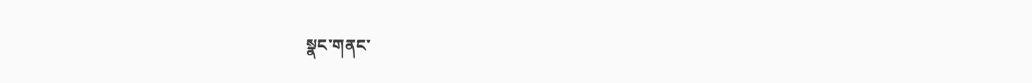སྣང་གནང་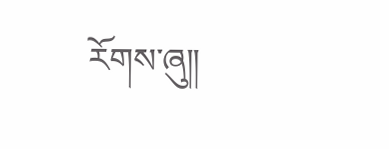རོགས་ཞུ༎